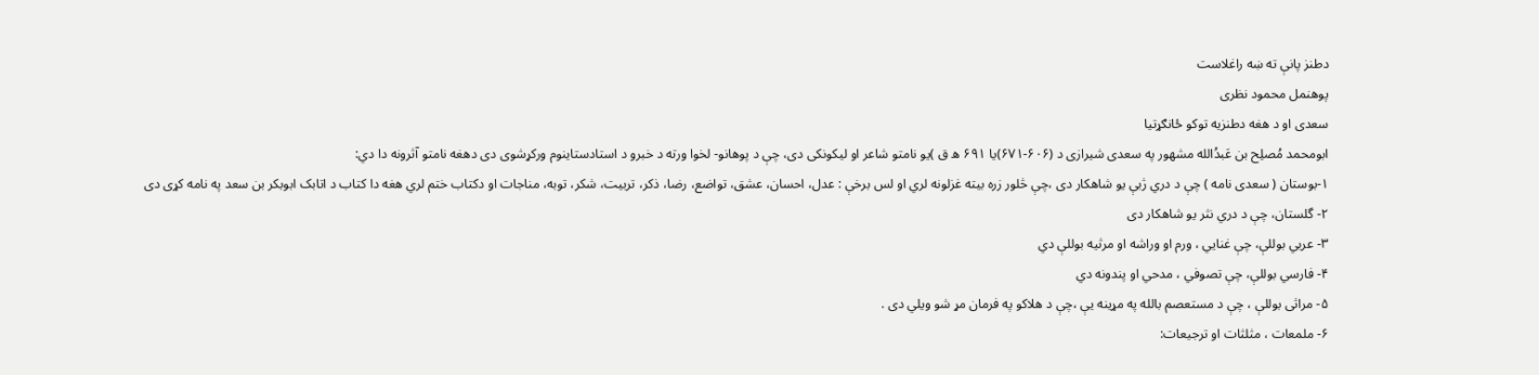دطنز پانې ته ښه راغلاست
پوهنمل محمود نظری
سعدی او د هغه دطنزیه توکو ځانګړتیا
ابومحمد مُصلِح بن عَبدُالله مشهور په سعدی شیرازی د (۶۰۶-۶۷۱)یا ۶۹۱ ه ق )یو نامتو شاعر او لیکونکی دی، چې د پوهانو- لخوا ورته د خبرو د استادستاینوم ورکړشوی دی دهغه نامتو آثرونه دا دي:
۱-بوستان ( سعدی نامه ) چې د دري ژبې یو شاهکار دی ،چې څلور زره بیته غزلونه لري او لس برخې : عدل، احسان، عشق، تواضع، رضا، ذکر، تربیت، شکر، توبه، مناجات او دکتاب ختم لري هغه دا کتاب د اتابک ابوبکر بن سعد په نامه کړی دی
۲- گلستان، چې د دري نثر یو شاهکار دی
۳- عربي بوللې، چې غنایي ، ورم او وراشه او مرثیه بوللې دي
۴- فارسي بوللې، چې تصوفي ، مدحي او پندونه دي
۵- مراثی بوللې ، چې د مستعصم بالله په مړینه يې ،چې د هلاکو په فرمان مړ شو ویلي دی .
۶- ملمعات ، مثلثات او ترجیعات: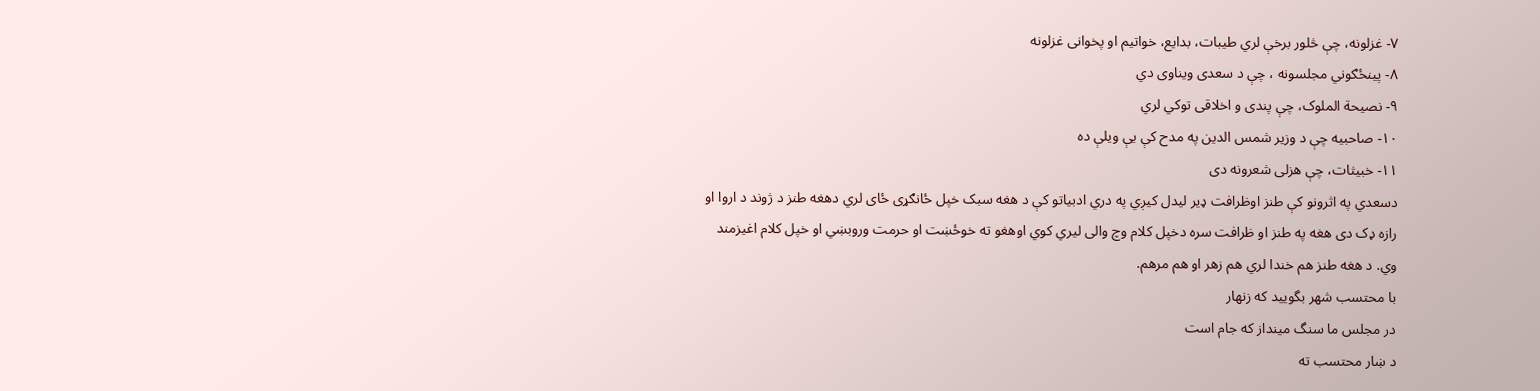۷- غزلونه، چې څلور برخې لري طیبات، بدایع، خواتیم او پخوانی غزلونه
۸- پینځګوني مجلسونه ، چې د سعدی ویناوی دي
۹- نصیحة الملوک، چې پندی و اخلاقی توکي لري
۱۰- صاحبیه چې د وزیر شمس الدین په مدح کې یې ویلې ده
۱۱- خبیثات، چې هزلی شعرونه دی
دسعدي په اثرونو کې طنز اوظرافت ډیر لیدل کیږي په دري ادبیاتو کې د هغه سبک خپل ځانګړی ځای لري دهغه طنز د ژوند د اروا او رازه ډک دی هغه په طنز او ظرافت سره دخپل کلام وچ والی لیري کوي اوهغو ته خوځښت او حرمت وروبښي او خپل کلام اغیزمند وي. د هغه طنز هم خندا لري هم زهر او هم مرهم.
با محتسب شهر بگویید که زنهار
در مجلس ما سنگ مینداز که جام است
د ښار محتسب ته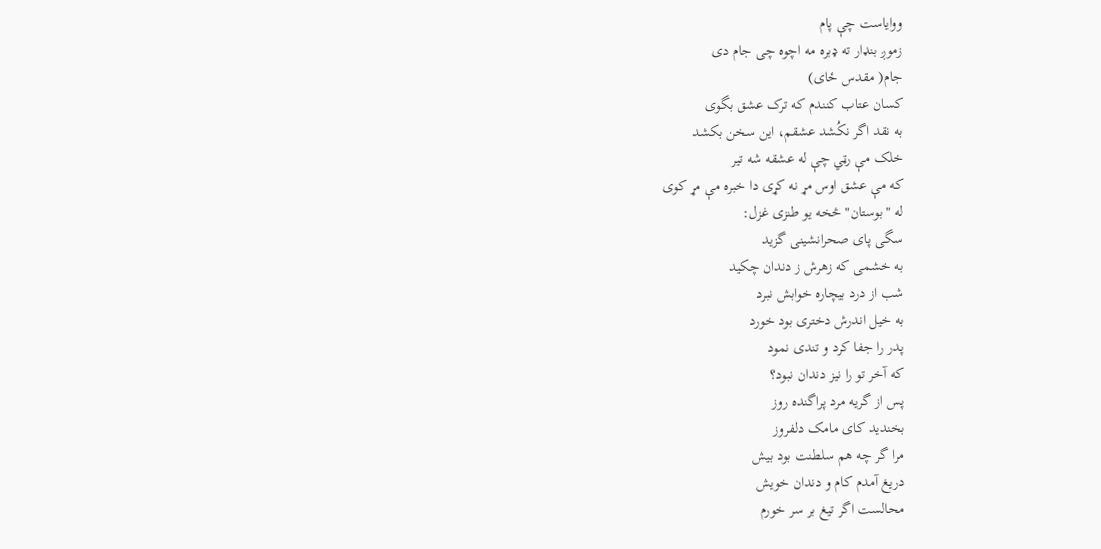ووایاست چې پام
زموږ بنډار ته ډبره مه اچوه چی جام دی
جام( مقدس ځای)
کسان عتاب کنندم که ترک عشق بگوی
به نقد اگر نکُشد عشقم، این سخن بکشد
خلک مې رټي چې له عشقه شه تیر
که مې عشق اوس مړ نه کړی دا خبره مې مړ کوی
له "بوستان" څخه یو طنزی غزل:
سگی پای صحرانشینی گزید
به خشمی که زهرش ز دندان چکید
شب از درد بیچاره خوابش نبرد
به خیل اندرش دختری بود خورد
پدر را جفا کرد و تندی نمود
که آخر تو را نیز دندان نبود؟
پس از گریه مرد پراگنده روز
بخندید کای مامک دلفروز
مرا گر چه هم سلطنت بود بیش
دریغ آمدم کام و دندان خویش
محالست اگر تیغ بر سر خورم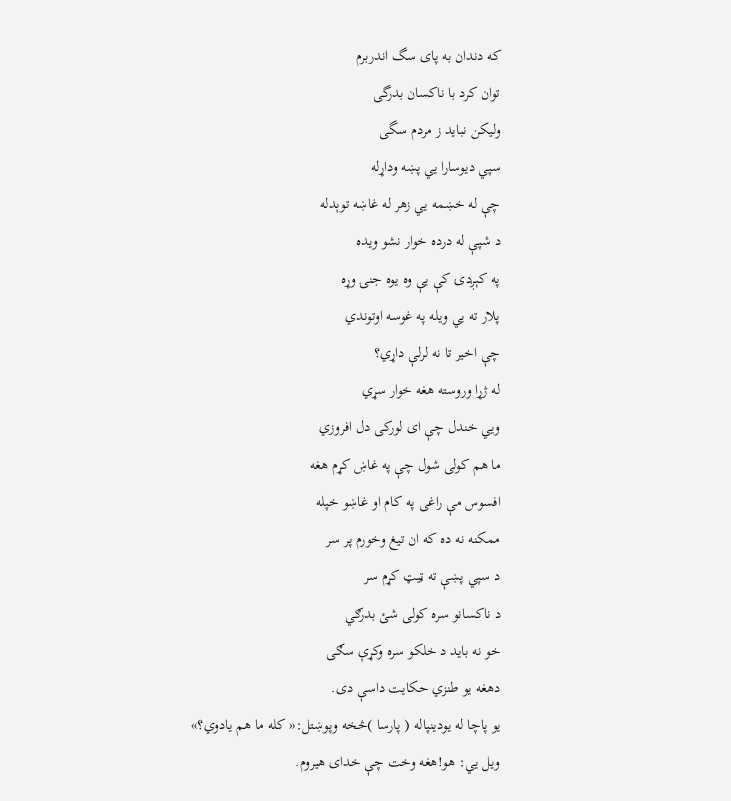که دندان به پای سگ اندربرم
توان کرد با ناکسان بدرگی
ولیکن نباید ز مردم سگی
سپي دیوسارا يي پښه وداړله
چې له خښمه يي زهر له غاښه توېدله
د شپې له درده خوار نشو ویده
په کېږدۍ کې يې وه یوه جنۍ وړه
پلار ته يي ویله په غوسه اوتوندي
چې اخیر تا نه لرلې داړي؟
له ژړا وروسته هغه خوار سړي
ویي خندل چې ای لورکی دل افروزي
ما هم کولی شول چې په غاښ کړم هغه
افسوس مې راغی په کام او غاښو خپله
ممکنه نه ده که ان تیغ وخورم پر سر
د سپي پښې ته ټیټ کړم سر
د ناکسانو سره کولی شئ بدرګي
خو نه باید د خلکو سره وکړې سګی
دهغه یو طنزي حکایت داسې دی.
یو پاچا له یودینپاله ( پارسا )څخه وپوښتل:« کله ما هم یادوي؟»
ویل يي: هو!هغه وخت چې خدای هیروم.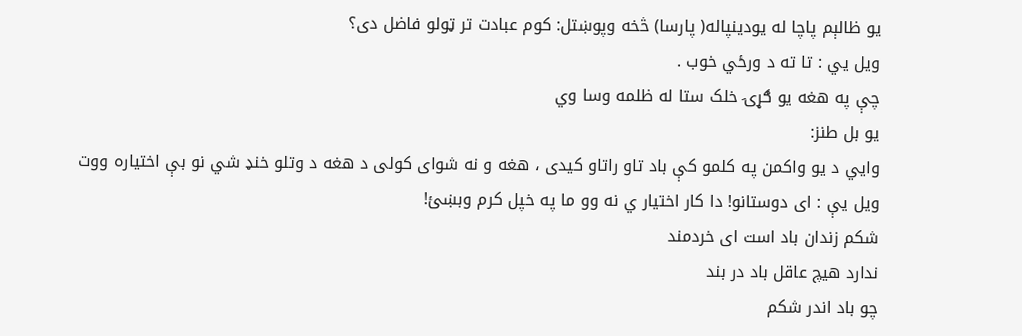یو ظالېم پاچا له یودینپاله( پارسا) څخه وپوښتل: کوم عبادت تر ټولو فاضل دی؟
ویل يي : تا ته د ورځي خوب .
چې په هغه یو ګړۍ خلک ستا له ظلمه وسا وي
یو بل طنز:
وايي د یو واکمن په کلمو کې باد تاو راتاو کیدی ، هغه و نه شوای کولی د هغه د وتلو خنډ شي نو بې اختیاره ووت
ویل یې : ای دوستانو! دا کار اختیار ي نه وو ما په خپل کرم وبښئ!
شکم زندان باد است ای خردمند
ندارد هیچ عاقل باد در بند
چو باد اندر شکم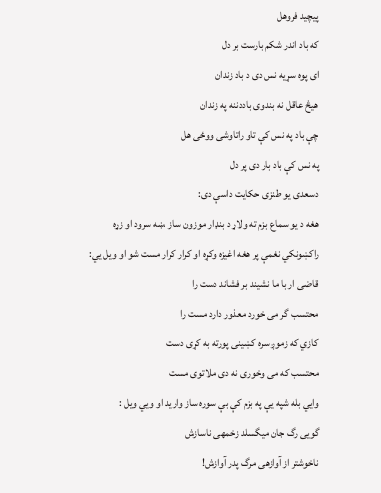پیچید فروهل
که باد اندر شکم بارست بر دل
ای پوه سړیه نس دی د باد زندان
هیڅ عاقل نه بندوی باددننه په زندان
چې باد په نس کې تاو راتاوشی ووځی هل
په نس کې باد بار دی پر دل
دسعدی یو طنزی حکایت داسې دی:
هغه د یو سماع بزم ته ولاړ د بنډار موزون ساز ،ښه سرود او زړه راکښونکي نغمې پر هغه اغیزه وکړه او کرار کرار مست شو او ویل يي:
قاضی ار با ما نشيند بر فشاند دست را
محتسب گر می خورد معذور دارد مست را
کازي که زموږ سره کښینی پورته به کړی دست
محتسب که می وخوری نه دی ملاتوی مست
وايي بله شپه يې په بزم کې بې سوره ساز وارید او ويي ویل :
گويی رگ جان میگسلد زخمهی ناسازش
ناخوشتر از آوازهی مرگ پدر آوازش!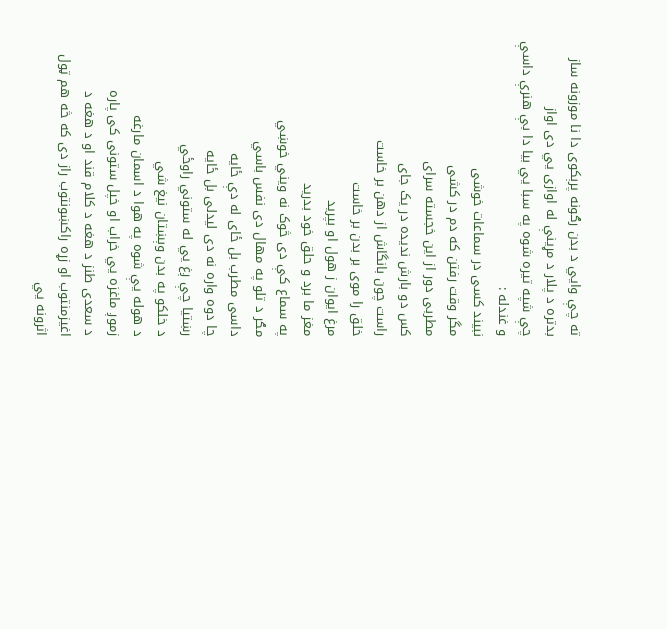ته چې وايي د بدن رګونه پرېکوی دا نا موزونه ساز
بدتره د پلار د مړینې له اوازی يي دی اواز
چې شپه تیره شوه په سبا يي بیا دا بې هنرې داسې و غندله :
نبيند کسی در سماعات خوشی
مگر وقت رفتن که دم در کشی
مطربی دور از اين خجسته سرای
کس دو بارش نديده در يک جای
راست چون بانگاش از دهن بر خاست
خلق را موی بر بدن بر خاست
مرغ ايوان ز هول او بپريد
مغز ما برد و حلق خود بدريد
په سماع کې دی څوک نه ویني خوښي
مګر د تلو په مهال دی نفس باسي
داسی مطرب بل ځای له دې ځایه
چا دوه واره نه دی لیدلی بل ځایه
رښتیا چې ږغ يي له ستوني راوځي
د خلکو په بدن وېښتان نیغ شي
د هوله يې شوه په هوا د اسمان مارغه
زموږ ماغزه یي خراب او خپل ستونی کی پاره
د سعدی طنز د هغه د کلام قند او د هغه د اغیزمنتوب او زړه راکښونتوب راز دی که څه هم ټول اثرونه يي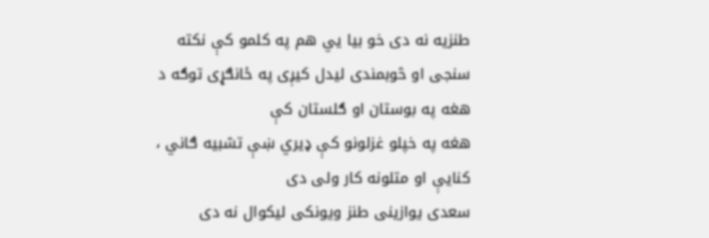طنزیه نه دی خو بیا یي هم په کلمو کې نکته سنجی او څوبمندی لیدل کیږی په ځانګړی توګه د هغه په بوستان او ګلستان کې
هغه په خپلو غزلونو کې ډیري ښې تشبیه ګاني ، کنایې او متلونه کار ولی دی
سعدی یوازینی طنز ویونکی لیکوال نه دی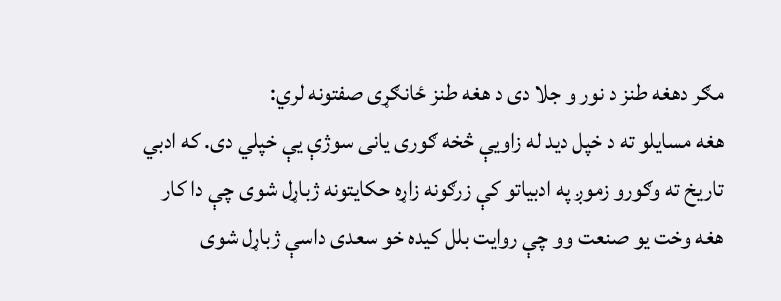مګر دهغه طنز د نور و جلا دی د هغه طنز ځانګړی صفتونه لري:
هغه مسایلو ته د خپل دید له زاویې څخه ګوری یانی سوژې يې خپلي دی. که ادبي تاریخ ته وګورو زموږ په ادبیاتو کې زرګونه زاړه حکایتونه ژباړل شوی چې دا کار هغه وخت یو صنعت وو چې روایت بلل کیده خو سعدی داسې ژباړل شوی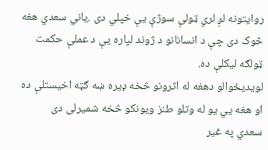روایتونه لږ لري ټولې سوژې يې خپلي دی .یاني سعدي هغه څوک دی چې د انسانانو د ژوند لپاره يې د عملې حکمت ټولګه لیکلې ده.
لویدیځوالو دهغه له اثرونو څخه ډیره ښه ګټه اخیستلې ده او هغه يي یو له وتلو طنز ویونکو څخه شمیرلی دی
سعدي په غیر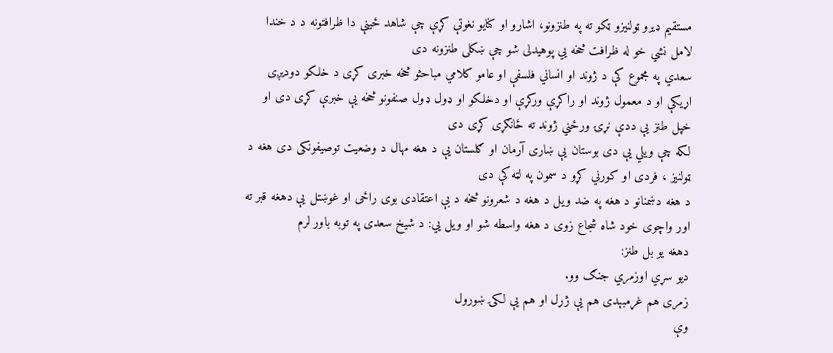مستقیم ډیرو ټولنیزو ټکو ته په طنزونو، اشارو او کنایو نغوتې کړې چې شاهد ځینې دا ظرافتونه د د خندا لامل نشي خو له ظرافت څخه يي پوهیدلی شو چې ښکلی طنزونه دی
سعدي په مجموع کې د ژوند او انساني فلسفې او عامو کلامي مباحثو څخه خبری کړی د خلکو دودیږی اړیکې او د معمول ژوند او راکړې ورکړې او دخلکو او ډول ډول صنفونو څخه يې خبرې کړی دی او خپل طنز يې ددې نړۍ ورځني ژوند ته ځانګړی کړی دی
لکه چې ویلي یې دی بوستان يې ښاری آرمان او ګلستان يې د هغه مهال د وضعیت توصیفونکی دی هغه د ټولنیز ، فردی او کورني کړو د سمون په لټه کې دی
د هغه دښمنانو د هغه په ضد ویل د هغه د شعرونو څخه د بې اعتقادی بوی راځی او غوښتل يې دهغه قبر ته اور واچوی خود شاه شجاع زوی د هغه واسطه شو او ویل يي: د شیخ سعدی په توبه باور لرم
دهغه یو بل طنز:
دیو سړي اوزمري جنګ وو.
زمری هم غړمبېدی هم يې ژړل او هم يې لکۍ ښورول
وې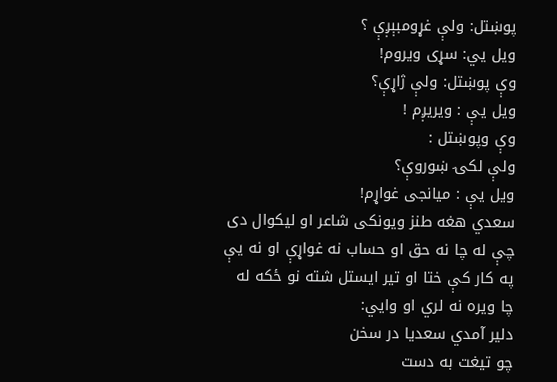پوښتل: ولې غړومبېږې ؟
ویل يي: سړی ویروم!
وې پوښتل: ولې ژاړې؟
ویل يې : ویریږم !
وې وپوښتل :
ولې لکۍ ښوروې؟
ویل يې : میانجی غواړم!
سعدي هغه طنز ویونکی شاعر او لیکوال دی چې له چا نه حق او حساب نه غواړې او نه يې په کار کې ختا او تیر ایستل شته نو ځکه له چا ویره نه لري او وایي:
دلير آمدي سعديا در سخن
چو تيغت به دست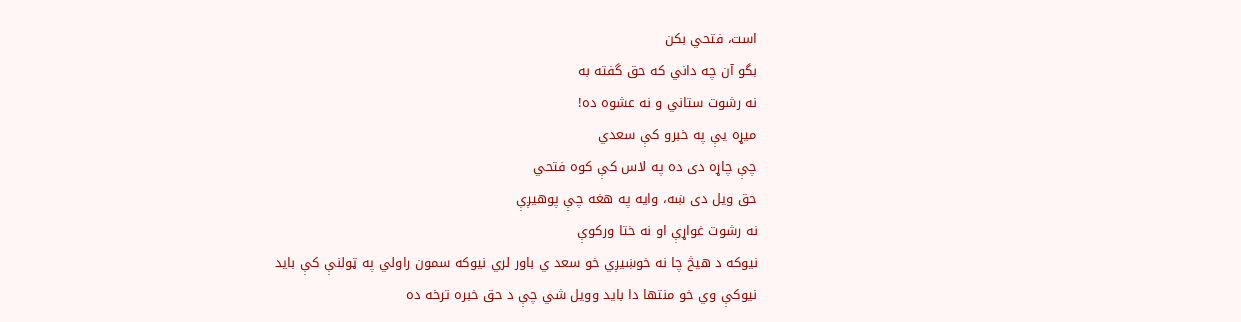است، فتحي بكن
بگو آن چه داني كه حق گفته به
نه رشوت ستاني و نه عشوه ده!
میړه يې په خبرو کې سعدي
چې چاړه دی ده په لاس کې کوه فتحي
حق ویل دی ښه، وایه په هغه چې پوهیږې
نه رشوت غواړې او نه ختا ورکوې
نیوکه د هیڅ چا نه خوښیږي خو سعد ي باور لري نیوکه سمون راولي په ټولنې کې باید نیوکې وي خو منتها دا باید وویل شي چې د حق خبره ترخه ده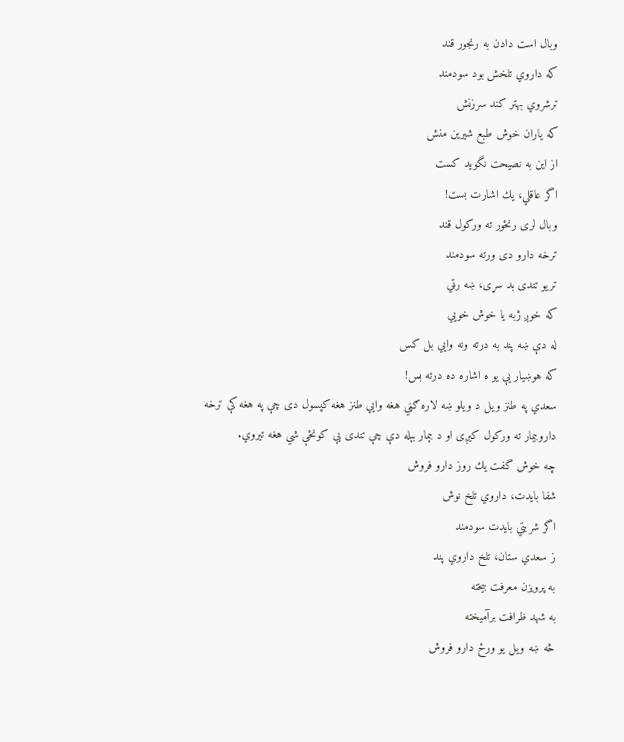وبال است دادن به رنجور قند
كه داروي تلخش بود سودمند
ترشروي بهتر كند سرزنش
كه ياران خوش طبع شيرين منش
از اين به نصيحت نگويد كست
اگر عاقلي، يك اشارت بست!
وبال لری رنځور ته ورکول قند
ترخه دارو دی ورته سودمند
تریو تندی بد سړی، ښه رټي
که خوږ ژبه یا خوش خویي
له دې ښه پند به درته ونه وایي بل کس
که هوښیار يې یو ه اشاره ده درته بس!
سعدي په طنز ویل د ویلو ښه لاره ګڼي هغه وایي طنز هغه کپسول دی چې په هغه کې ترخه داروبیمار ته ورکول کیږی او د بېمار بېله دې چې تندی يې کونځې شي هغه تیروي.
چه خوش گفت يك روز دارو فروش
شفا بايدت، داروي تلخ نوش
اگر شربتي بايدت سودمند
ز سعدي ستان، تلخ داروي پند
به پرويزن معرفت بيخته
به شهد ظرافت برآميخته
څه ښه ویل یو ورځ دارو فروش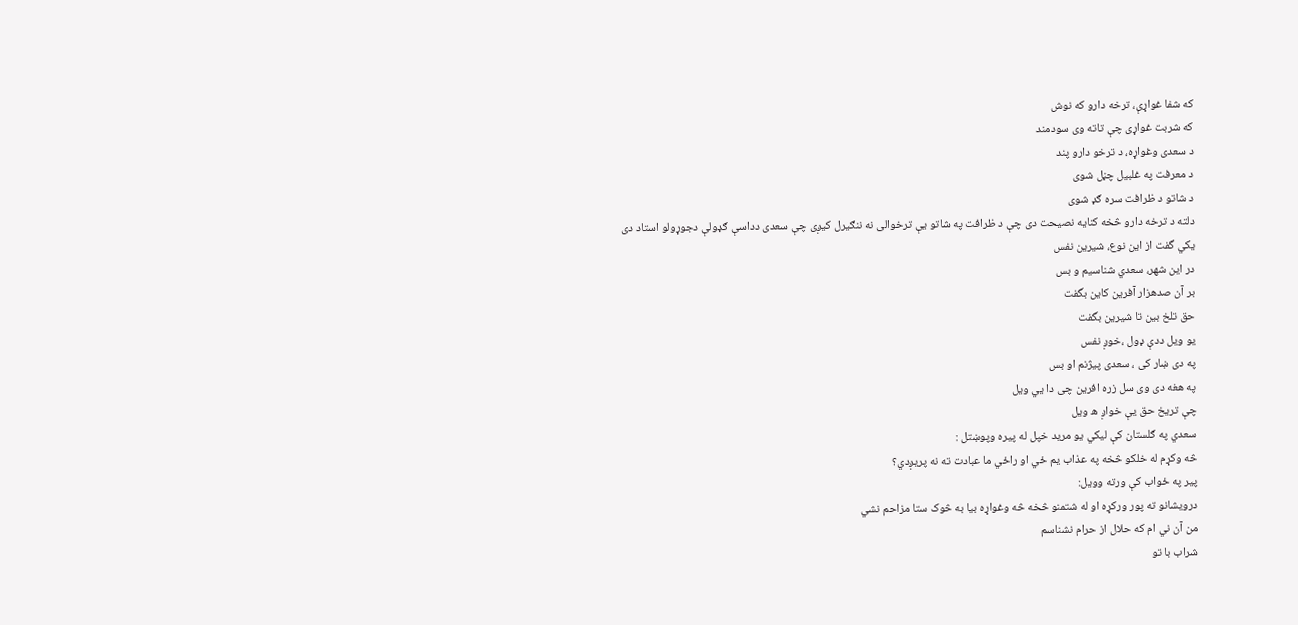که شفا غواړې، ترخه دارو که نوش
که شربت غواړی چې تاته وی سودمند
د سعدی وغواړه، د ترخو دارو پند
د معرفت په غلبیل چڼل شوی
د شاتو د ظرافت سره ګډ شوی
دلته د ترخه دارو څخه کنایه نصیحت دی چې د ظرافت په شاتو يې ترخوالی نه ننګیرل کیږی چې سعدی دداسې ګډولې دجوړولو استاد دی
يكي گفت از اين نوع، شيرين نفس
در اين شهر، سعدي شناسيم و بس
بر آن صدهزار آفرين كاين بگفت
حق تلخ بين تا شيرين بگفت
یو ویل ددې ډول ،خوږ نفس
په دی ښار کی ، سعدی پيژنم او بس
په هغه دی وی سل زره افرین چی دا يي ویل
چې تریخ حق يې خواږ ه ویل
سعدي په ګلستان کې لیکي یو مرید خپل له پيره وپوښتل :
څه وکړم له خلکو څخه په عذاب یم ځي او راځي ما عبادت ته نه پریږدي؟
پير په ځواب کې ورته وویل:
درویشانو ته پور ورکړه او له شتمنو څخه څه وغواړه بیا به څوک ستا مزاحم نشي
من آن ني ام كه حلال از حرام نشناسم
شراب با تو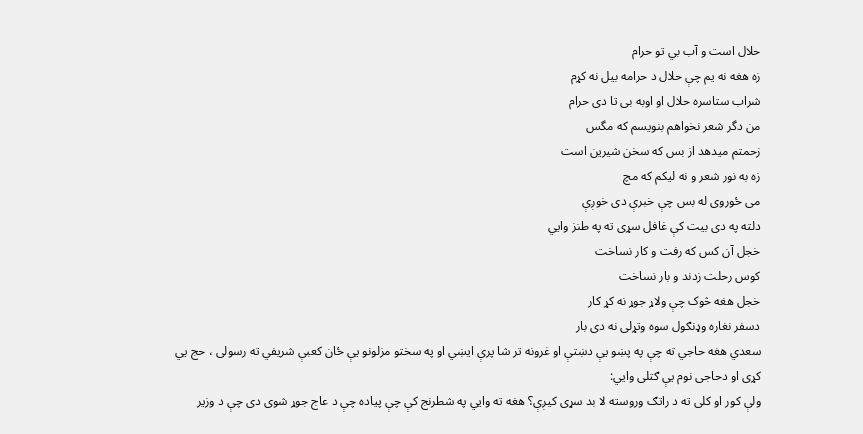حلال است و آب بي تو حرام
زه هغه نه یم چې حلال د حرامه بیل نه کړم
شراب ستاسره حلال او اوبه بی تا دی حرام
من دگر شعر نخواهم بنویسم که مگس
زحمتم میدهد از بس که سخن شیرین است
زه به نور شعر و نه لیکم که مچ
می ځوروی له بس چې خبرې دی خوږې
دلته په دی بیت کې غافل سړی ته په طنز وایي
خجل آن کس که رفت و کار نساخت
کوس رحلت زدند و بار نساخت
خجل هغه څوک چې ولاړ جوړ نه کړ کار
دسفر نغاره وډنګول سوه وتړلی نه دی بار
سعدي هغه حاجي ته چې په پښو يې دښتې او غرونه تر شا پرې ایښي او په سختو مزلونو يې ځان کعبې شریفي ته رسولی ، حج يي کړی او دحاجی نوم يې ګتلی وایي:
ولې کور او کلی ته د راتګ وروسته لا بد سړی کیږې؟ هغه ته وایي په شطرنج کې چې پياده چې د عاج جوړ شوی دی چې د وزیر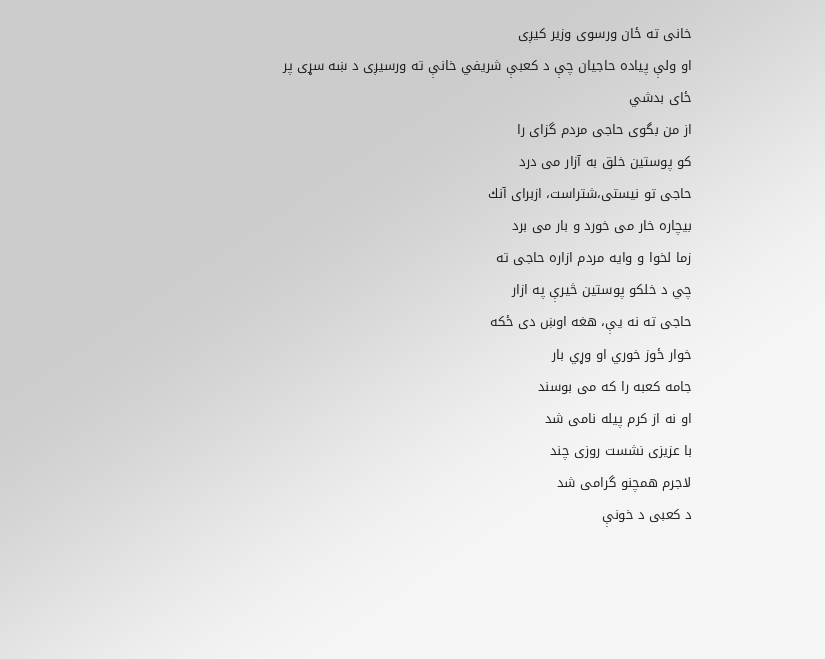خانی ته ځان ورسوی وزیر کیږی
او ولې پياده حاجیان چې د کعبې شریفي خانې ته ورسیږی د ښه سړی پر ځای بدشي
از من بگوى حاجى مردم گزاى را
كو پوستين خلق به آزار مى درد
حاجى تو نيستى،شتراست، ازبراى آنك
بيچاره خار مى خورد و بار مى برد
زما لخوا و وایه مردم ازاره حاجی ته
چي د خلکو پوستین څیرې په ازار
حاجی ته نه یې، هغه اوښ دی ځکه
خوار ځوز خوري او وړي بار
جامه كعبه را كه مى بوسند
او نه از كرم پيله نامى شد
با عزيزى نشست روزى چند
لاجرم همچنو گرامى شد
د کعبی د خونې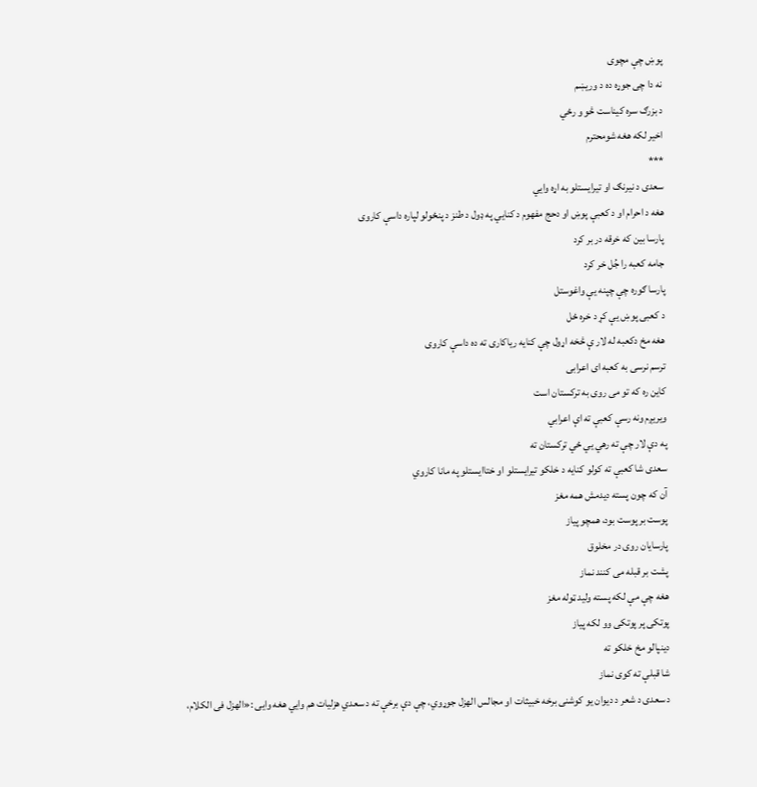پوښ چې مچوی
نه دا چی جوړه ده د وریښم
د بزرګ سره کیناست څو و رځي
اخیر لکه هغه شومحترم
***
سعدی د نیرنګ او تیرایستلو به اړه وايي
هغه د احرام او د کعبې پوښ او دحج مفهوم د کنایي په ډول د طنز د پنځولو لپاره داسې کاروی
پارسا بين كه خرقه در بر كرد
جامه كعبه را جُل خر كرد
پارسا ګوره چې چپنه يې واغوستل
د کعبی پوښ يې کړ د خره ځل
هغه مخ دكعبه له لار ې څخه اړول چې کنایه ریاکاری ته ده داسې کاروی
ترسم نرسى به كعبه اى اعرابى
كاين ره كه تو مى روى به تركستان است
ویریږم ونه رسې کعبې ته اې اعرابي
په دې لار چې ته رهي يي ځي ترکستان ته
سعدی شا کعبې ته کولو کنایه د خلکو تیرایستلو او ختاایستلو په مانا کاروي
آن كه چون پسته ديدمش همه مغز
پوست بر پوست بود، همچو پياز
پارسايان روى در مخلوق
پشت بر قبله مى كنند نماز
هغه چې مې لکه پسته ولید ټوله مغز
پوتکی پر پوتکی وو لکه پياز
دینپالو مخ خلکو ته
شا قبلې ته کوی نماز
د سعدی د شعر د دیوان یو کوشنی برخه خبیثات او مجالس الهزل جوړوي، چې دې برخې ته د سعدي هزلیات هم وایي هغه وایی :«الهزل فی الکلام،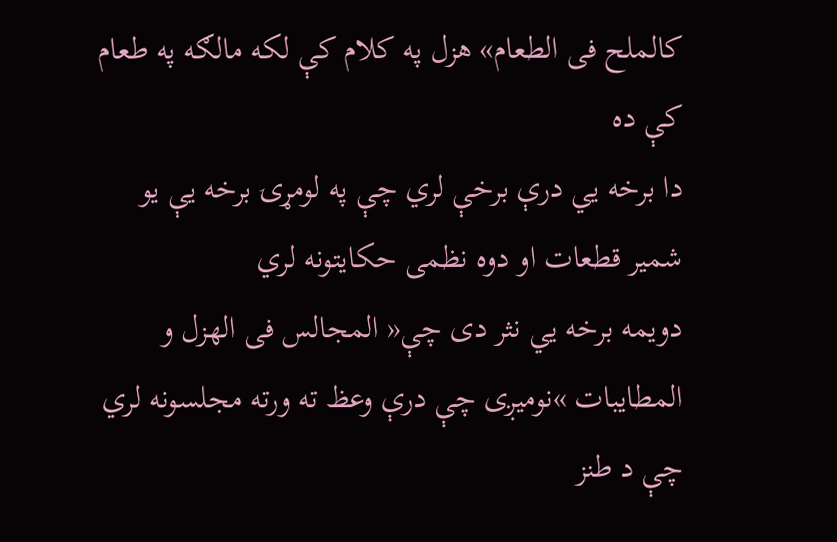کالملح فی الطعام» هزل په کلام کې لکه مالګه په طعام کې ده
دا برخه يي درې برخې لري چې په لومړۍ برخه يې یو شمیر قطعات او دوه نظمی حکایتونه لري
دویمه برخه يي نثر دی چې« المجالس فی الهزل و المطایبات »نومیږی چې درې وعظ ته ورته مجلسونه لري چې د طنز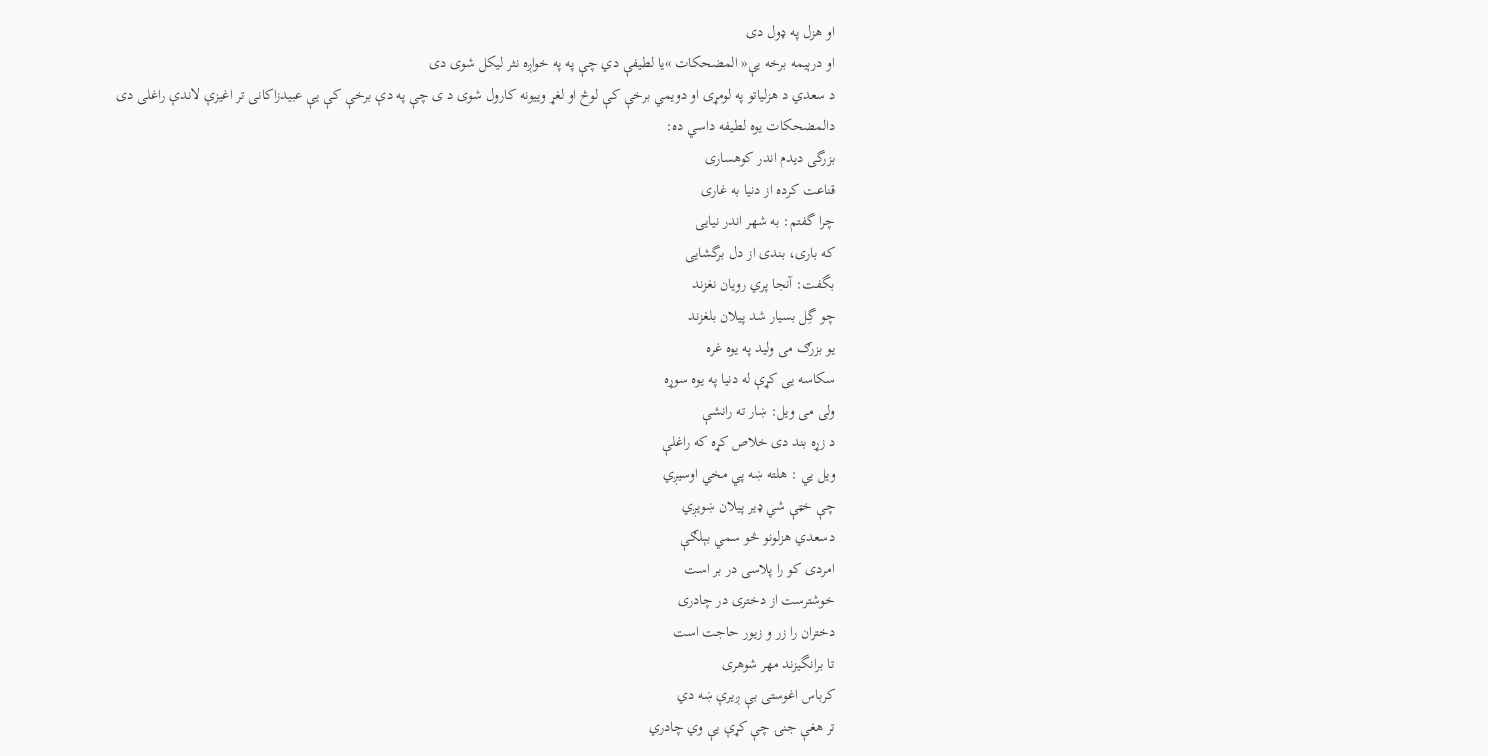او هزل په ډول دی
او درېیمه برخه يې« المضحکات »یا لطیفې دي چې په په خواږه نثر لیکل شوی دی
د سعدي د هزلیاتو په لومړی او دویمي برخې کې لوڅ او لغړ وییونه کارول شوی د ی چې په دې برخې کې يې عبیدزاکانی تر اغیزې لاندې راغلی دی
دالمضحکات یوه لطیفه داسي ده:
بزرگى ديدم اندر كوهسارى
قناعت كرده از دنيا به غارى
چرا گفتم: به شهر اندر نيايى
كه بارى، بندى از دل برگشايى
بگفت: آنجا پري رويان نغزند
چو گِل بسيار شد پيلان بلغزند
یو بزرګ می ولید په یوه غره
سکاسه يی کړې له دنیا په یوه سوړه
ولی می ویل: ښار ته رانشې
د زړه بند دی خلاص کړه که راغلې
ویل یي : هلته ښه پي مخي اوسیږي
چې خټې شي ډیر پیلان ښویږي
دسعدي هزلونو څو سمي بېلګې
امردی کو را پلاسی در بر است
خوشترست از دختری در چادری
دختران را زر و زیور حاجت است
تا برانگیزند مهر شوهری
کرباس اغوستی بې ږیرې ښه دي
تر هغې جنۍ چې کړې یې وي چادري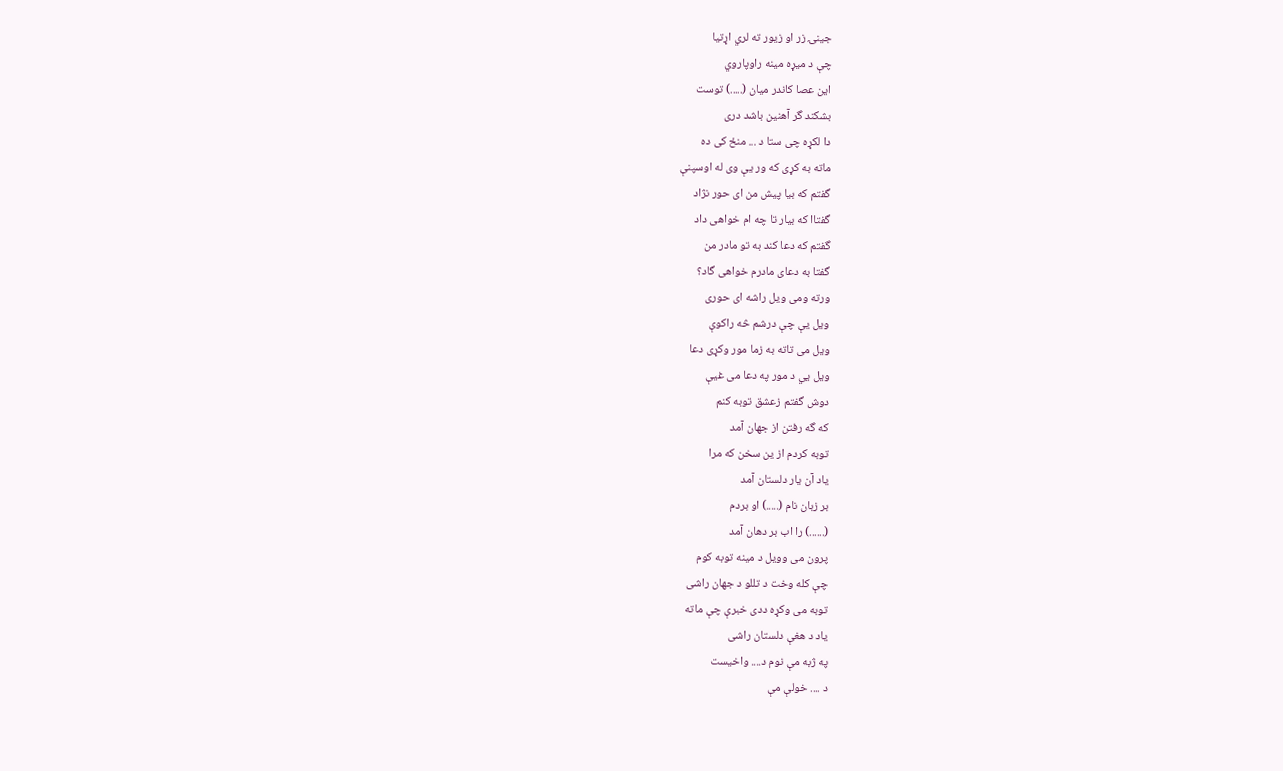جینۍ زر او زیور ته لري اړتیا
چې د میړه مینه راوپاروي
این عصا کاندر میان (.....) توست
بشکند گر آهنین باشد دری
دا لکړه چی ستا د ... منځ کی ده
ماته به کړی که ور يې وی له اوسپنې
گفتم که بیا پیش من ای حور نژاد
گفتاا که بیار تا چه ام خواهی داد
گفتم که دعا کند به تو مادر من
گفتا به دعای مادرم خواهی گاد؟
ورته ومی ویل راشه ای حوری
ویل يې چې درشم څه راکوې
ویل می تاته به زما مور وکړی دعا
ویل يي د مور په دعا می غیې
دوش گفتم زعشق توبه کنم
که گه رفتن از جهان آمد
توبه کردم از ین سخن که مرا
یاد آن یار دلستان آمد
بر زبان نام (.....) او بردم
(......) را اب بر دهان آمد
پرون می وویل د مینه توبه کوم
چې کله وخت د تللو د جهان راشی
توبه می وکړه ددی خبرې چې ماته
یاد د هغې دلستان راشی
په ژبه مې نوم د.... واخیست
د .... خولې مې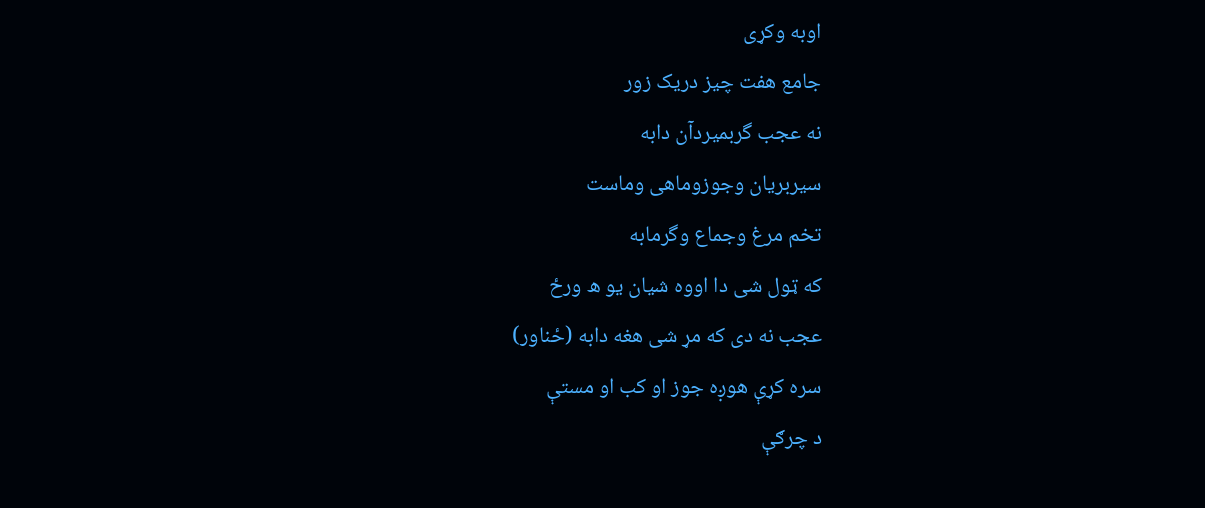اوبه وکړی
جامع هفت چیز دریک زور
نه عجب گربمیردآن دابه
سیربریان وجوزوماهی وماست
تخم مرغ وجماع وگرمابه
که ټول شی دا اووه شیان یو ه ورځ
عجب نه دی که مړ شی هغه دابه (ځناور)
سره کړې هوږه جوز او کب او مستې
د چرګې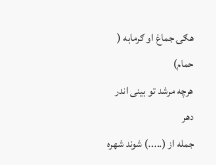هګۍ جماغ او ګرمابه ( حمام)
هرچه مرشد تو بینی اندر دهر
جمله از (.....) شوند شهره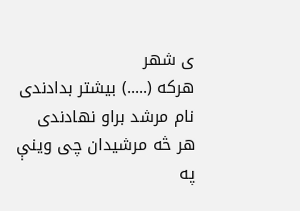ی شهر
هرکه (.....) بیشتر بدادندی
نام مرشد براو نهادندی
هر څه مرشیدان چی وینې په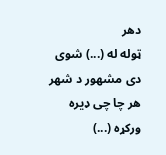دهر
ټوله له (...) شوی دی مشهور د شهر
هر چا چی ډیره ورکړه (...)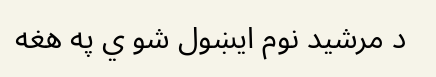د مرشید نوم ایښول شو ي په هغه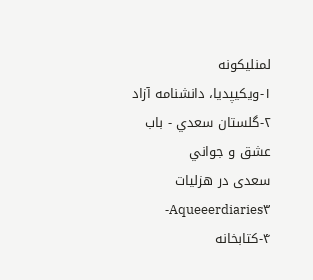لمنلیکونه
۱-ویکیپدیا، دانشنامه آزاد
۲-گلستان سعدي - باب عشق و جواني
سعدی در هزلیات Aqueeerdiaries۳-
۴-کتابخانه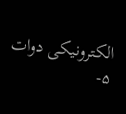الکترونيکی دوات
۵-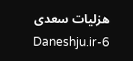هزلیات سعدی
Daneshju.ir-6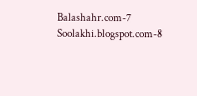Balashahr.com-7
Soolakhi.blogspot.com-8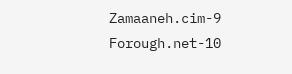Zamaaneh.cim-9
Forough.net-10